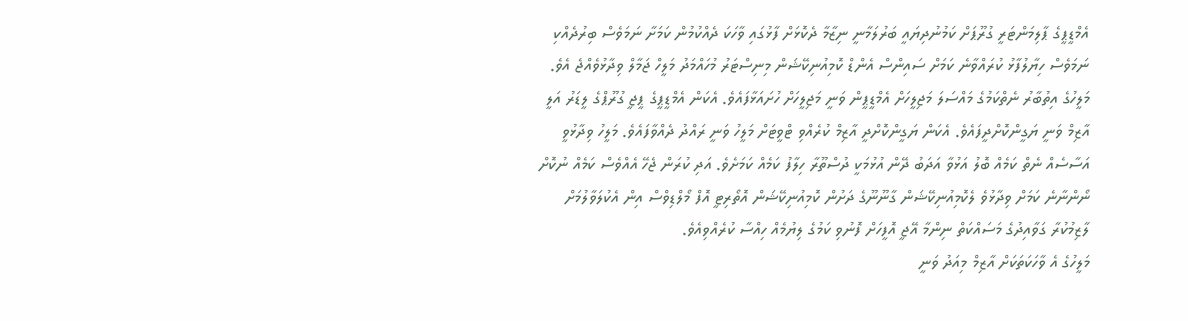އެމްޑީޕީގެ ޕާލިމަންޓަރީ ގުރޫޕަށް ކަމުނުދިޔައީ ބަރުލަމާނީ ނިޒާމާ ދެކޮޅަށް ފާޅުގައި ވާހަކަ ދެއްކުމުން ކަމަށާ ނަމަވެސް ބިރުދެއްކި ނަމަވެސް ހިޔާލުފާޅު ކުރައްވާނެ ކަމަށް ސައިންސް އެންޑް ކޮމިއުނިކޭޝަން މިނިސްޓަރު މުހައްމަދު މަލީހް ޖަމާލް ވިދާޅުވެއްޖެ އެވެ.
މަލީހުގެ އިތުބާރު ނެތްކަމުގެ މައްސަލަ މަޖިލީހަށް އެމްޑީޕީން ވަނީ މަޖިލީހަށް ހުށައަޅާފައެވެ. އެކަން އެމްޑީޕީގެ ޕީޖީ ގުރޫޕްގެ ލީޑަރު އަލީ އާޒިމް ވަނީ ޔަގީންކޮށްދީފައެވެ. އެކަން ޔަގީންކޮށްދީ އާޒިމް ކުރެއްވި ޓްވީޓަށް މަލީހު ވަނީ ރައްދު ދެއްވާފައެވެ. މަލީހު ވިދާޅުވީ އަސާސެއް ނެތް ކަމެއް ބޮލު އަޅުވާ އަދަބު ދޭން އުޅުމަކީ ދުސްތޫރާ ހިލާފު ކަމެއް ކަމަށެވެ. އަދި ކުރަން ޖެހޭ އެއްވެސް ކަމެއް ނުކޮށް ނޯންނާނެ ކަމަށް ވިދާޅުވެ ލެކޮމިއުނިކޭޝަން ގާނޫނޫގެ ދަށުން ކޮމިއުނިކޭޝަން އޮތޯރިޓީ އޮފް މޯލްޑިވްސް އިން އެކުލަވާލުމަށް ލާޒިމުކުރާ ގަވާއިދުގެ މަސައްކަތް ނިންމާ އޭޖީ އޮފީހަށް ފޮނުވި ކަމުގެ ލިޔުމެއް ހިއްސާ ކުރެއްވިއެވެ.
މަލީހުގެ އެ ވާހަކަތަކަށް އާޒިމް މިއަދު ވަނީ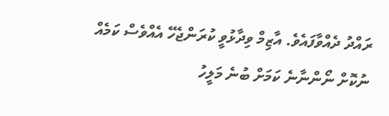ރައްދު ދެއްވާފައެވެ. އާޒިމް ވިދާޅުވީ ކުރަންޖެހޭ އެއްވެސް ކަމެއް ނުކޮށް ނޯންނާނެ ކަމަށް ބުނެ މަލީހު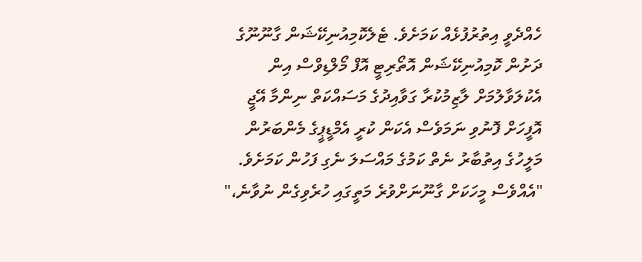ހެއްދެވީ އިތުރުފުޅެއް ކަމަށެވެ. ޓެލެކޮމިއުނިކޭޝަން ގާނޫނޫގެ ދަށުން ކޮމިއުނިކޭޝަން އޮތޯރިޓީ އޮފް މޯލްޑިވްސް އިން އެކުލަވާލުމަށް ލާޒިމުކުރާ ގަވާއިދުގެ މަސައްކަތް ނިންމާ އޭޖީ އޮފީހަށް ފޮނުވި ނަމަވެސް އެކަން ކުރީ އެމްޑީޕީގެ މެންބަރުން މަލީހުގެ އިތުބާރު ނެތް ކަމުގެ މައްސަލަ ނެގި ފަހުން ކަމަށެވެ.
"އެއްވެސް މީހަކަށް ގާނޫނަށްވުރެ މަތީގައި ހުރެވިގެން ނުވާނެ،"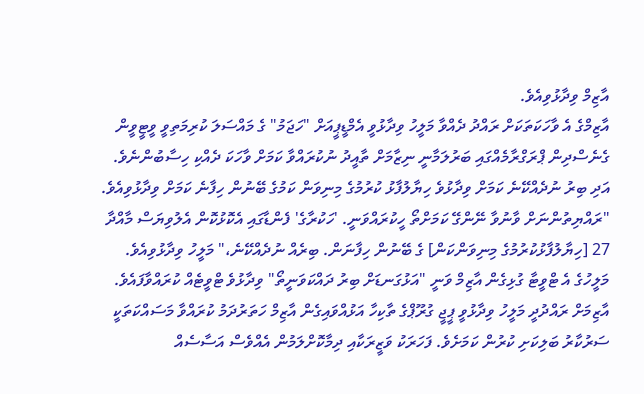އާޒިމް ވިދާޅުވިއެވެ.
އާޒިމްގެ އެ ވާހަކަތަކަށް ރައްދު ދެއްވާ މަލީހު ވިދާޅުވީ އެމްޑީޕީއަށް "ހަޖަމު" ގެ މައްސަލަ ކުރިމަތިވީ ވީޓީވީން ގެނެސްދިން ޕްރަގްރާމެއްގައި ބަރުލަމާނީ ނިޒާމަށް ތާއީދު ނުކުރައްވާ ކަމަށް ވާހަކަ ދެއްކި ހިސާބުންނެވެ. އަދި ބިރު ނުދެއްކޭނެ ކަމަށް ވިދާޅުވެ ހިޔާލުފާޅު ކުރުމުގެ މިނިވަން ކަމުގެ ބޭނުން ހިފާނެ ކަމަށް ވިދާޅުވިއެވެ.
"ރައްޔިތުންނަށް ވާނުވާ ނޭންގޭ ކަމަށްތޯ ހީކުރައްވަނީ. 'ހަކުރާގެ' ފެންޑާގައި އެކޮޅުކޮން އެލުވިޔަސް މާއްދާ 27 [ހިޔާލުފާޅުކުރުމުގެ މިނިވަންކަން] ގެ ބޭނުން ހިފާނަން. ބިރެއް ނުދެއްކޭނެ،" މަލީހު ވިދާޅުވިއެވެ.
މަލީހުގެ އެ ޓްވީޓާ ގުޅިގެން އާޒިމް ވަނީ "އަޅުގަނޑަށް ބިރު ދައްކަވަނީތޯ" ވިދާޅުވެ ޓްވީޓެއް ކުރައްވާފައެވެ.
އާޒިމަށް ރައްދުދީ މަލީހު ވިދާޅުވީ ޕީޖީ ގުރޫޕްގެ ތާކިހާ އަޅުއްވައިގެން އާޒިމް ހަތަރުދަމު ކުރައްވާ މަސައްކަތަކީ ސަރުކާރު ބަލިކަށި ކުރުން ކަމަށެވެ. ފަހަރަކު ވަޒީރަކާއި ދިމާކޮށްލަމުން އެއްވެސް އަސާސެއް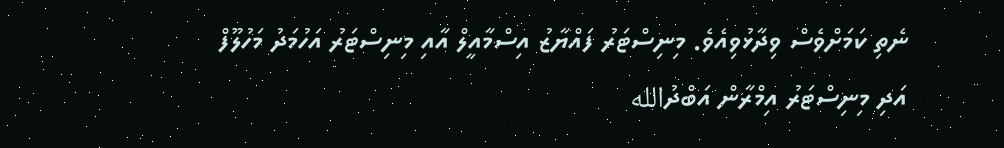ނެތި ކަމަށްވެސް ވިދާޅުވިއެވެ. މިނިސްޓަރު ފައްޔާޒު އިސްމާއީލް އާއި މިނިސްޓަރު އަހުމަދު މަހުލޫފް އަދި މިނިސްޓަރު އިމްރާން އަބްދުالله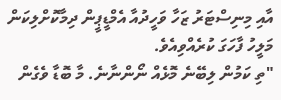އާއި މިނިސްޓަރު ޒަހާ ވަހީދުއާ އެމްޑީޕީން ދިމާކޮށްލިކަން މަލީހު ފާހަގަ ކުރެއްވިއެވެ.
"ތި ކަމުން ލިބޭނެ މޮޅެއް ނޯންނާނެ. މާ ބޮޑާ ވެގެން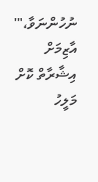ނުހުންނަވާ،"' އާޒިމަށް އިޝާރާތް ކޮށް މަލީހު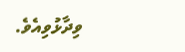ވިދާޅުވިއެވެ.